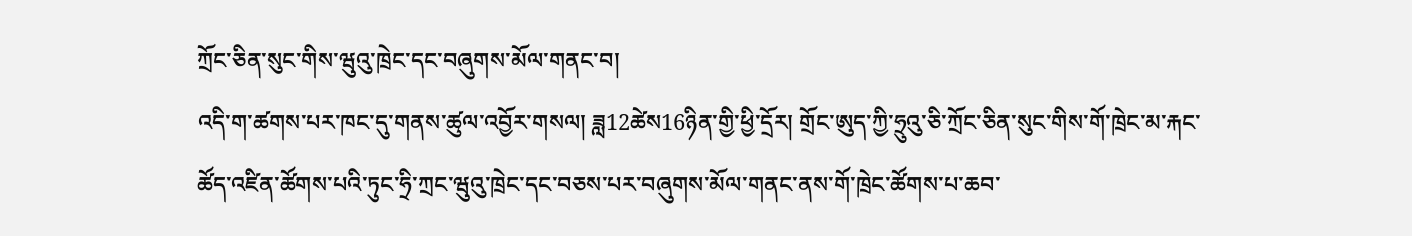ཀྲོང་ཅིན་སུང་གིས་ཝུའུ་ཁྲེང་དང་བཞུགས་མོལ་གནང་བ།
འདི་ག་ཚགས་པར་ཁང་དུ་གནས་ཚུལ་འབྱོར་གསལ། ཟླ12ཚེས16ཉིན་གྱི་ཕྱི་དྲོར། གྲོང་ཨུད་ཀྱི་ཧྲུའུ་ཅི་ཀྲོང་ཅིན་སུང་གིས་གོ་ཁྲེང་མ་རྐང་ཚོད་འཛིན་ཚོགས་པའི་ཏུང་ཧྲི་ཀྲང་ཝུའུ་ཁྲེང་དང་བཅས་པར་བཞུགས་མོལ་གནང་ནས་གོ་ཁྲེང་ཚོགས་པ་ཆབ་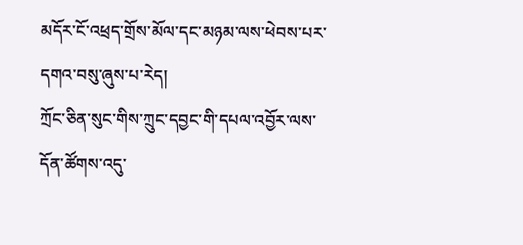མདོར་ངོ་འཕྲད་གྲོས་མོལ་དང་མཉམ་ལས་ཕེབས་པར་དགའ་བསུ་ཞུས་པ་རེད།
ཀྲོང་ཅིན་སུང་གིས་ཀྲུང་དབྱང་གི་དཔལ་འབྱོར་ལས་དོན་ཚོགས་འདུ་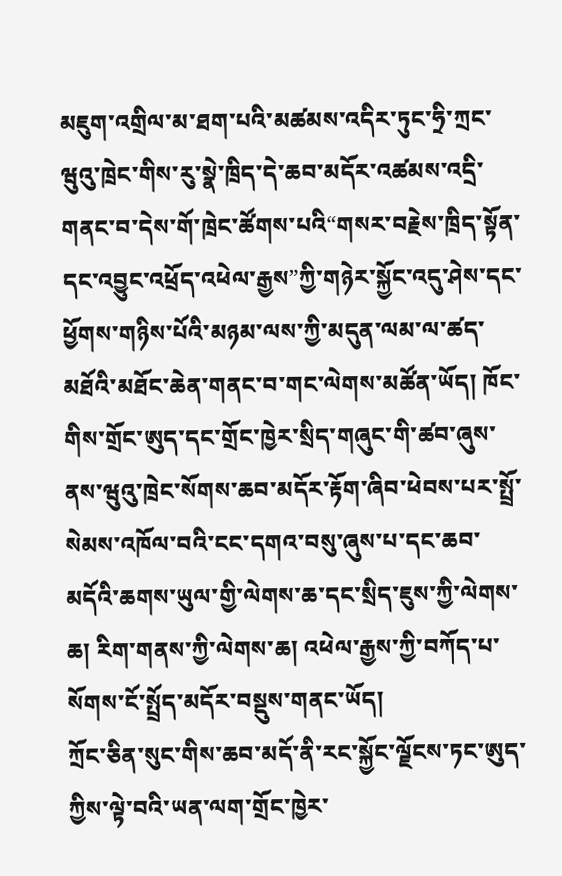མཇུག་འགྲིལ་མ་ཐག་པའི་མཚམས་འདིར་ཏུང་ཧྲི་ཀྲང་ཝུའུ་ཁྲེང་གིས་རུ་སྣེ་ཁྲིད་དེ་ཆབ་མདོར་འཚམས་འདྲི་གནང་བ་དེས་གོ་ཁྲེང་ཚོགས་པའི“གསར་བརྗེས་ཁྲིད་སྟོན་དང་འབྱུང་འཕྲོད་འཕེལ་རྒྱས”ཀྱི་གཉེར་སྐྱོང་འདུ་ཤེས་དང་ཕྱོགས་གཉིས་པོའི་མཉམ་ལས་ཀྱི་མདུན་ལམ་ལ་ཚད་མཐོའི་མཐོང་ཆེན་གནང་བ་གང་ལེགས་མཚོན་ཡོད། ཁོང་གིས་གྲོང་ཨུད་དང་གྲོང་ཁྱེར་སྲིད་གཞུང་གི་ཚབ་ཞུས་ནས་ཝུའུ་ཁྲེང་སོགས་ཆབ་མདོར་རྟོག་ཞིབ་ཕེབས་པར་སྤྲོ་སེམས་འཁོལ་བའི་ངང་དགའ་བསུ་ཞུས་པ་དང་ཆབ་མདོའི་ཆགས་ཡུལ་གྱི་ལེགས་ཆ་དང་སྲིད་ཇུས་ཀྱི་ལེགས་ཆ། རིག་གནས་ཀྱི་ལེགས་ཆ། འཕེལ་རྒྱས་ཀྱི་བཀོད་པ་སོགས་ངོ་སྤྲོད་མདོར་བསྡུས་གནང་ཡོད།
ཀྲོང་ཅིན་སུང་གིས་ཆབ་མདོ་ནི་རང་སྐྱོང་ལྗོངས་ཏང་ཨུད་ཀྱིས་ལྟེ་བའི་ཡན་ལག་གྲོང་ཁྱེར་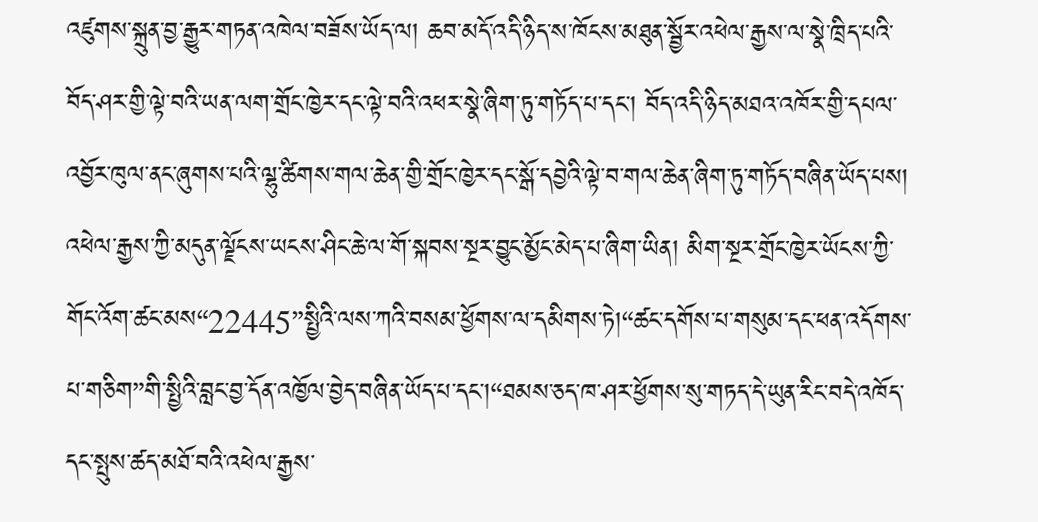འཛུགས་སྐྲུན་བྱ་རྒྱུར་གཏན་འཁེལ་བཟོས་ཡོད་ལ། ཆབ་མདོ་འདི་ཉིད་ས་ཁོངས་མཐུན་སྦྱོར་འཕེལ་རྒྱས་ལ་སྣེ་ཁྲིད་པའི་བོད་ཤར་གྱི་ལྟེ་བའི་ཡན་ལག་གྲོང་ཁྱེར་དང་ལྟེ་བའི་འཕར་སྣེ་ཞིག་ཏུ་གཏོད་པ་དང་། བོད་འདི་ཉིད་མཐའ་འཁོར་གྱི་དཔལ་འབྱོར་ཁུལ་ནང་ཞུགས་པའི་ལྷུ་ཚིགས་གལ་ཆེན་གྱི་གྲོང་ཁྱེར་དང་སྒོ་དབྱེའི་ལྟེ་བ་གལ་ཆེན་ཞིག་ཏུ་གཏོད་བཞིན་ཡོད་པས། འཕེལ་རྒྱས་ཀྱི་མདུན་ལྗོངས་ཡངས་ཤིང་ཆེ་ལ་གོ་སྐབས་སྔར་བྱུང་མྱོང་མེད་པ་ཞིག་ཡིན། མིག་སྔར་གྲོང་ཁྱེར་ཡོངས་ཀྱི་གོང་འོག་ཚང་མས“22445”སྤྱིའི་ལས་ཀའི་བསམ་ཕྱོགས་ལ་དམིགས་ཏེ།“ཚང་དགོས་པ་གསུམ་དང་ཕན་འདོགས་པ་གཅིག”གི་སྤྱིའི་བླང་བྱ་དོན་འཁྱོལ་བྱེད་བཞིན་ཡོད་པ་དང་།“ཐམས་ཅད་ཁ་ཤར་ཕྱོགས་སུ་གཏད་དེ་ཡུན་རིང་བདེ་འཁོད་དང་སྤུས་ཚད་མཐོ་བའི་འཕེལ་རྒྱས་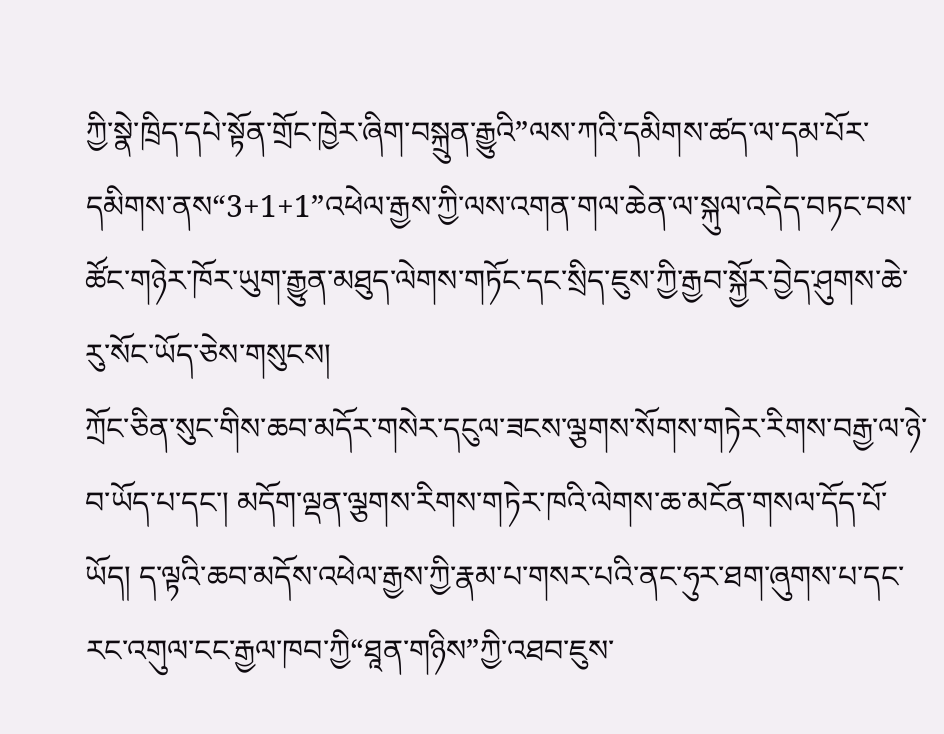ཀྱི་སྣེ་ཁྲིད་དཔེ་སྟོན་གྲོང་ཁྱེར་ཞིག་བསྐྲུན་རྒྱུའི”ལས་ཀའི་དམིགས་ཚད་ལ་དམ་པོར་དམིགས་ནས“3+1+1”འཕེལ་རྒྱས་ཀྱི་ལས་འགན་གལ་ཆེན་ལ་སྐུལ་འདེད་བཏང་བས་ཚོང་གཉེར་ཁོར་ཡུག་རྒྱུན་མཐུད་ལེགས་གཏོང་དང་སྲིད་ཇུས་ཀྱི་རྒྱབ་སྐྱོར་བྱེད་ཤུགས་ཆེ་རུ་སོང་ཡོད་ཅེས་གསུངས།
ཀྲོང་ཅིན་སུང་གིས་ཆབ་མདོར་གསེར་དངུལ་ཟངས་ལྕགས་སོགས་གཏེར་རིགས་བརྒྱ་ལ་ཉེ་བ་ཡོད་པ་དང་། མདོག་ལྡན་ལྕགས་རིགས་གཏེར་ཁའི་ལེགས་ཆ་མངོན་གསལ་དོད་པོ་ཡོད། ད་ལྟའི་ཆབ་མདོས་འཕེལ་རྒྱས་ཀྱི་རྣམ་པ་གསར་པའི་ནང་ཧུར་ཐག་ཞུགས་པ་དང་རང་འགུལ་ངང་རྒྱལ་ཁབ་ཀྱི“ཐཱན་གཉིས”ཀྱི་འཐབ་ཇུས་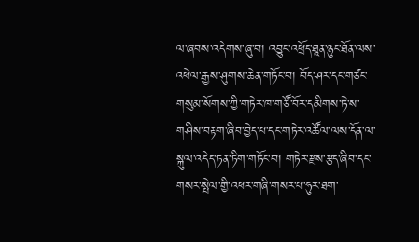ལ་ཞབས་འདེགས་ཞུ་བ། འབྱུང་འཕྲོད་ཐཱན་ཉུང་ཐོན་ལས་འཕེལ་རྒྱས་ཤུགས་ཆེན་གཏོང་བ། བོད་ཤར་དང་གཙང་གསུམ་སོགས་ཀྱི་གཏེར་ཁ་གཙོ་བོར་དམིགས་ཏེ་ས་གཤིས་བརྟག་ཞིབ་བྱེད་པ་དང་གཏེར་འཚོལ་ལས་དོན་ལ་སྐུལ་འདེད་ཏན་ཏིག་གཏོང་བ། གཏེར་རྫས་རྩད་ཞིབ་དང་གསར་སྤེལ་གྱི་འཕར་གཞི་གསར་པ་ཧུར་ཐག་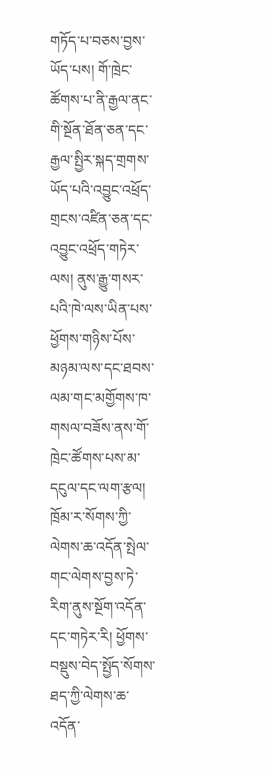གཏོད་པ་བཅས་བྱས་ཡོད་པས། གོ་ཁྲེང་ཚོགས་པ་ནི་རྒྱལ་ནང་གི་སྔོན་ཐོན་ཅན་དང་རྒྱལ་སྤྱིར་སྐད་གྲགས་ཡོད་པའི་འབྱུང་འཕྲོད་གྲངས་འཛིན་ཅན་དང་འབྱུང་འཕྲོད་གཏེར་ལས། ནུས་རྒྱུ་གསར་པའི་ཁེ་ལས་ཡིན་པས་ཕྱོགས་གཉིས་པོས་མཉམ་ལས་དང་ཐབས་ལམ་གང་མགྱོགས་ཁ་གསལ་བཟོས་ནས་གོ་ཁྲེང་ཚོགས་པས་མ་དངུལ་དང་ལག་རྩལ། ཁྲོམ་ར་སོགས་ཀྱི་ལེགས་ཆ་འདོན་སྤེལ་གང་ལེགས་བྱས་ཏེ་རིག་ནུས་སྔོག་འདོན་དང་གཏེར་རི། ཕྱོགས་བསྡུས་བེད་སྤྱོད་སོགས་ཐད་ཀྱི་ལེགས་ཆ་འདོན་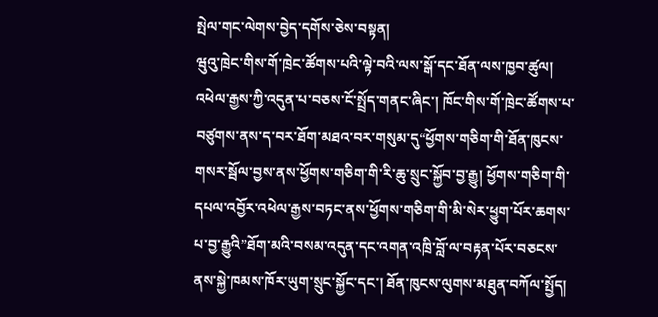སྤེལ་གང་ལེགས་བྱེད་དགོས་ཅེས་བསྟན།
ཝུའུ་ཁྲེང་གིས་གོ་ཁྲེང་ཚོགས་པའི་ལྟེ་བའི་ལས་སྒོ་དང་ཐོན་ལས་ཁྱབ་ཚུལ། འཕེལ་རྒྱས་ཀྱི་འདུན་པ་བཅས་ངོ་སྤྲོད་གནང་ཞིང་། ཁོང་གིས་གོ་ཁྲེང་ཚོགས་པ་བཙུགས་ནས་ད་བར་ཐོག་མཐའ་བར་གསུམ་དུ“ཕྱོགས་གཅིག་གི་ཐོན་ཁུངས་གསར་སྦོལ་བྱས་ནས་ཕྱོགས་གཅིག་གི་རི་ཆུ་སྲུང་སྐྱོབ་བྱ་རྒྱུ། ཕྱོགས་གཅིག་གི་དཔལ་འབྱོར་འཕེལ་རྒྱས་བཏང་ནས་ཕྱོགས་གཅིག་གི་མི་སེར་ཕྱུག་པོར་ཆགས་པ་བྱ་རྒྱུའི”ཐོག་མའི་བསམ་འདུན་དང་འགན་འཁྲི་བློ་ལ་བརྟན་པོར་བཅངས་ནས་སྐྱེ་ཁམས་ཁོར་ཡུག་སྲུང་སྐྱོང་དང་། ཐོན་ཁུངས་ལུགས་མཐུན་བཀོལ་སྤྱོད།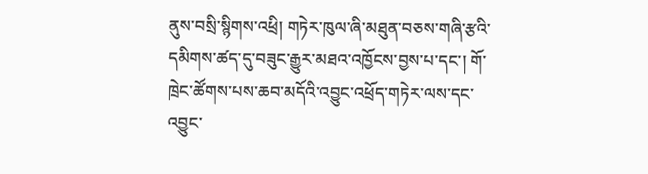ནུས་བསྲི་སྙིགས་འཕྲི། གཏེར་ཁུལ་ཞི་མཐུན་བཅས་གཞི་རྩའི་དམིགས་ཚད་དུ་བཟུང་རྒྱུར་མཐའ་འཁྱོངས་བྱས་པ་དང་། གོ་ཁྲེང་ཚོགས་པས་ཆབ་མདོའི་འབྱུང་འཕྲོད་གཏེར་ལས་དང་འབྱུང་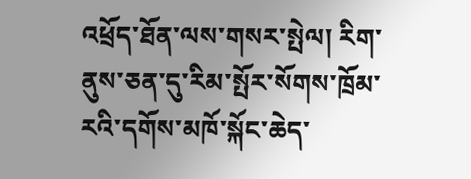འཕྲོད་ཐོན་ལས་གསར་སྤེལ། རིག་ནུས་ཅན་དུ་རིམ་སྤོར་སོགས་ཁྲོམ་རའི་དགོས་མཁོ་སྐོང་ཆེད་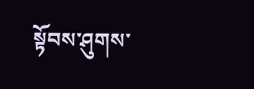སྟོབས་ཤུགས་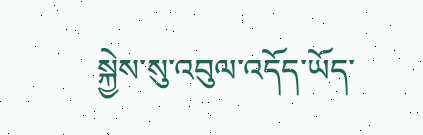སྐྱེས་སུ་འབུལ་འདོད་ཡོད་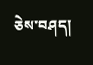ཅེས་བཤད།